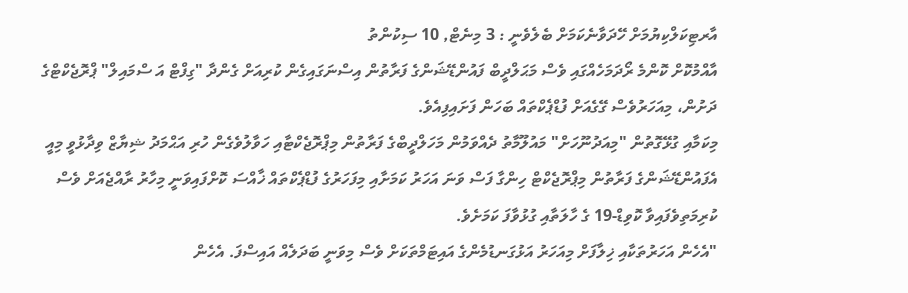އާރޓިކަލްކިޔުމަށް ހޭދަވާނެކަމަށް ބެލެވެނީ : 3 މިނެޓް, 10 ސިކުންތު
އާއްމުކޮށް ކޮންމެ ރޯދަމަހެއްގައި ވެސް މަޙަލްދީބް ފައުންޑޭޝަންގެ ފަރާތުން އިސްނަގައިގެން ކުރިއަށް ގެންދާ "ގިފްޓް އަ ސްމައިލް" ޕްރޮޖެކްޓްގެ ދަށުން، މިއަހަރުވެސް ގޭގެއަށް ފުޑްޕެކްތައް ބަހަން ފަށައިފިއެވެ.
މިކަމާއި ގުޅޭގޮތުން "މިއަދުނޫހަށް" މައުލޫމާތު ދެއްވަމުން މަހަލްދީބްގެ ފަރާތުން މިޕްރޮޖެކްޓާއި ހަވާލުވެގެން ހުރި އަޙްމަދު ޝިޔާޒް ވިދާޅުވީ މިއީ އެފައުންޑޭޝަންގެ ފަރާތުން މިޕްރޮޖެކްޓް ހިންގާ ފަސް ވަނަ އަހަރު ކަމަށާއި މިފަހަރުގެ ފުޑްޕެކްތައް ޚާއްސަ ކޮށްފައިވަނީ މިހާރު ރާއްޖެއަށް ވެސް ކުރިމަތިވެފައިވާ ކޮވިޑް-19 ގެ ހާލަތާއި ގުޅުވާފަ ކަމަށެވެ.
"އެހެން އަހަރުތަކާއި ޚިލާފަށް މިއަހަރު އަޅުގަނޑުމެންގެ އައިޓަމްތަކަށް ވެސް މިވަނީ ބަދަލެއް އައިސްފަ. އެހެން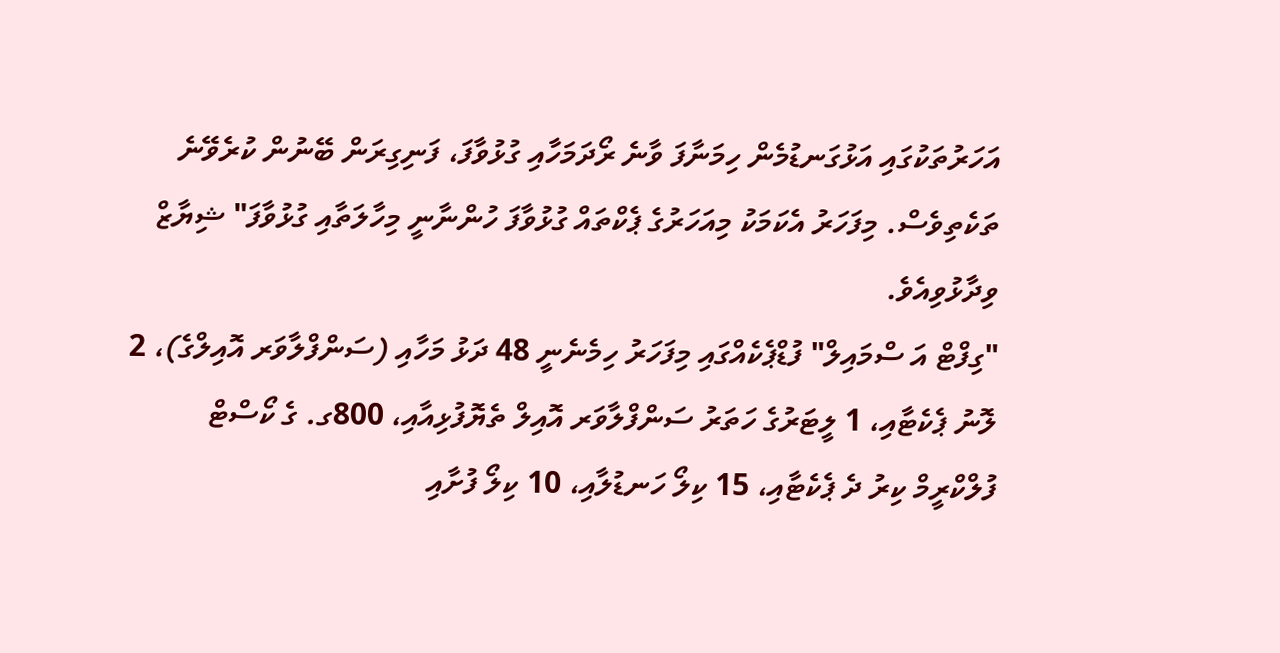އަހަރުތަކުގައި އަޅުގަނޑުމެން ހިމަނާފަ ވާނެ ރޯދަމަހާއި ގުޅުވާފަ، ފަނިގިރަން ބޭނުން ކުރެވޭނެ ތަކެތިވެސް. މިފަހަރު އެކަމަކު މިއަހަރުގެ ޕެކްތައް ގުޅުވާފަ ހުންނާނީ މިހާލަތާއި ގުޅުވާފަ" ޝިޔާޒް ވިދާޅުވިއެވެ.
"ގިފްޓް އަ ސްމައިލް" ފުޑްޕެކެއްގައި މިފަހަރު ހިމެނެނީ 48 ދަޅު މަހާއި (ސަންފްލާވަރ އޮއިލްގެ)، 2 ލޮނު ޕެކެޓާއި، 1 ލީޓަރުގެ ހަތަރު ސަންފްލާވަރ އޮއިލް ތެޔޮފުޅިއާއި، 800ގ. ގެ ކޯސްޓް ފުލްކްރީމް ކިރު ދެ ޕެކެޓާއި، 15 ކިލޯ ހަނޑުލާއި، 10 ކިލޯ ފުށާއި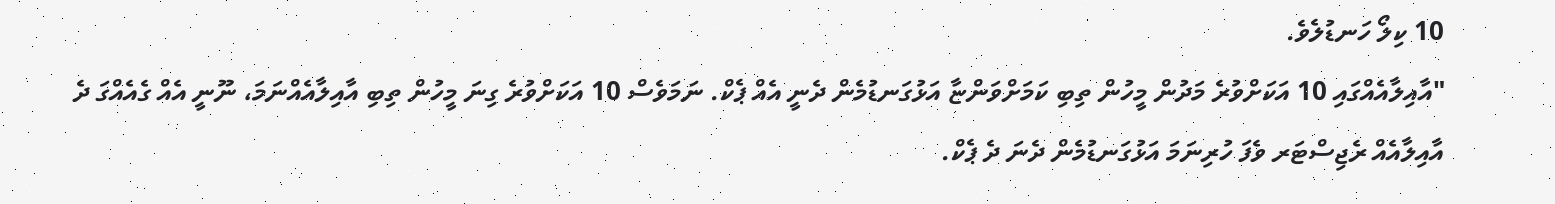10 ކިލޯ ހަނޑުލެވެ.
"އާއިލާއެއްގައި 10 އަކަށްވުރެ މަދުން މީހުން ތިބި ކަމަށްވަންޏާ އަޅުގަނޑުމެން ދެނީ އެއް ޕެކް. ނަމަވެސް 10 އަކަށްވުރެ ގިނަ މީހުން ތިބި އާއިލާއެއްނަމަ، ނޫނީ އެއް ގެއެއްގަ ދެ އާއިލާއެއް ރެޖިސްޓަރ ވެފަ ހުރިނަމަ އަޅުގަނޑުމެން ދެނަ ދެ ޕެކް.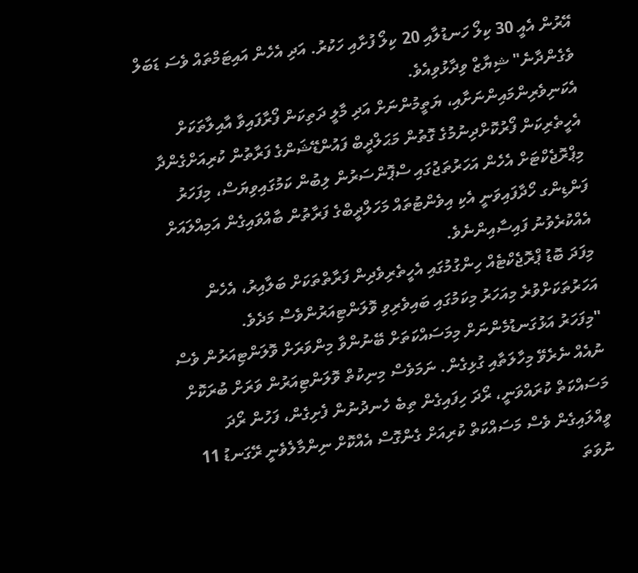އޭރުން އެއީ 30 ކިލޯ ހަނޑުލާއި 20 ކިލޯ ފުށާއި ހަކުރު. އަދި އެހެން އައިޓަމްތައް ވެސަ ޑަބަލް ވެގެންދާނެ" ޝިޔާޒް ވިދާޅުވިއެވެ.
އެކަނިވެރިންމައިންނަށާއި، ޔަތީމުންނަށް އަދި މާލީ ދަތިކަން ފޯރާފައިވާ އާއިލާތަކަށް އެހީތެރިކަން ފޯރުކޮށްދިނުމުގެ ގޮތުން މަޙަލްދީބް ފައުންޑޭޝަންގެ ފަރާތުން ކުރިއަށްގެންދާ މިޕްރޮޖެކްޓަށް އެހެން އަހަރުތަޖުގައި ސްޕޮންސަރުން ލިބުން ކަމުގައިވިޔަސް، މިފަހަރު ފަންޑިންގ ހޯދާފައިވަނީ އެކި އިވެންޓުތައް މަހަލްދީބްގެ ފަރާތުން ބާއްވައިގެން އަމިއްލައަށް އެއްކުރެވުނު ފައިސާއިންނެވެ.
މިފަދަ ބޮޑު ޕްރޮޖެކްޓެއް ހިންގުމުގައި އެހީތެރިވެދިން ފަރާތްތަކަށް ބަލާއިރު، އެހެން އަހަރުތަކަށްވުރެ މިއަހަރު މިކަމުގައި ބައިވެރިވި ވޮލަންޓިއަރުންވެސް މަދެވެ.
"މިފަހަރު އަޅުގަނޑުމެންނަށް މިމަސައްކަތަށް ބޭނުންވާ މިންވަރަށް ވޮލަންޓިއަރުން ވެސް ނުއެއް ނެރެވޭ މިހާލަތާއި ގުޅިގެން. ނަމަވެސް މިނިކުތް ވޮލަންޓިއަރުން ވަރަށް ބުރަކޮށް މަސައްކަތް ކުރައްވަނީ، ރޯދަ ހިފައިގެން ތިބެ ހެނދުނުން ފެށިގެން، ފަހުން ރޯދަ ވީއްލައިގެން ވެސް މަސައްކަތް ކުރިއަށް ގެންގޮސް އެއްކޮށް ނިންމާލެވެނީ ރޭގަނޑު 11 ނުވަތަ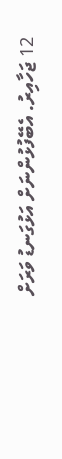12 ޖަހާއިރު. އެބޭފުޅުންނަށް އަޅުގަނޑު ވަރަށް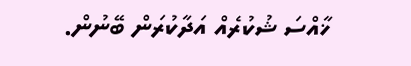ޚާއްސަ ޝުކުރެއް އަދާކުރަން ބޭނުން.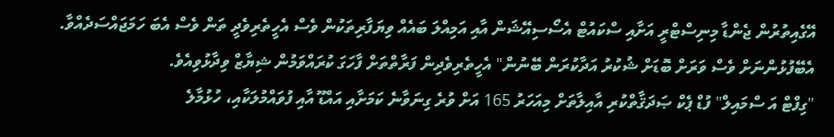އޭގެއިތުރުން ޖެންޑާ މިނިސްޓްރީ އަށާއި ސްކައުޓް އެސޯސިއޭޝަން އާއި އަމިއްލަ ބައެއް ވިޔަފާރިތަކުން ވެސް އެހީތެރިވެދީ ތަން ވެސް އެބަ ހަމަޖައްސަދެއްވާ. އެބޭފުޅުންނަށް ވެސް ވަރަށް ބޮޑަށް ޝުކުރު އަދާކުރަން ބޭނުން" އެހީތެރިވެދިން ފަރާތްތަށް ފާހަގަ ކުރައްވަމުން ޝިޔާޒް ވިދާޅުވިއެވެ.
"ގިފްޓް އަ ސްމައިލް" ފުޑް ޕެކް ޞަދަޤާތްކުރި އާއިލާތަށް މިއަހަރު 165 އަށް ވުރެ ގިނަވާނެ ކަމަށާއި އައްޑޫ އާއި ފުވައްމުލަކާއި، ހުޅުމާލެ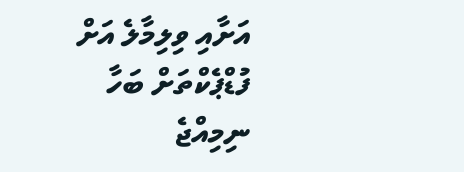އަށާއި ވިލިމާލެ އަށް ފުޑްޕެކްތަށް ބަހާ ނިމިއްޖެ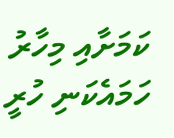ކަމަށާއި މިހާރު ހަމައެކަނި ހުރީ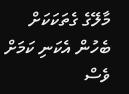މާލޭގެ ގެތަކަކަށް ބެހުން އެކަނި ކަމަށް ވެސް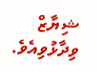ޝިޔާޒް ވިދާޅުވިއެވެ.